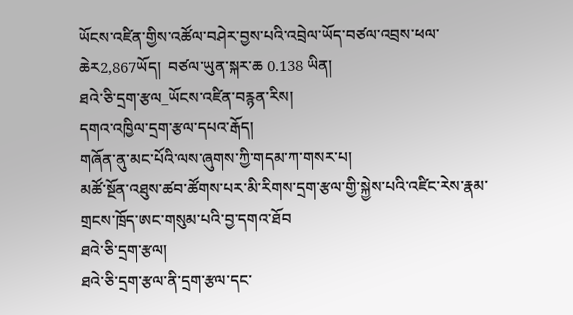ཡོངས་འཛིན་གྱིས་འཚོལ་བཤེར་བྱས་པའི་འབྲེལ་ཡོད་བཙལ་འབྲས་ཕལ་ཆེར2,867ཡོད།  བཙལ་ཡུན་སྐར་ཆ 0.138 ཡིན།
ཐའེ་ཅི་དྲག་རྩལ_ཡོངས་འཛིན་བརྙན་རིས།
དགའ་འཁྱིལ་དྲག་རྩལ་དཔའ་རྒོད།
གཞོན་ནུ་མང་པོའི་ལས་ཞུགས་ཀྱི་གདམ་ཀ་གསར་པ།
མཚོ་སྔོན་འཐུས་ཚབ་ཚོགས་པར་མི་རིགས་དྲག་རྩལ་གྱི་སྐྱེས་པའི་འཛིང་རེས་རྣམ་གྲངས་ཁྲོད་ཨང་གསུམ་པའི་བྱ་དགའ་ཐོབ
ཐའེ་ཅི་དྲག་རྩལ།
ཐའེ་ཅི་དྲག་རྩལ་ནི་དྲག་རྩལ་དང་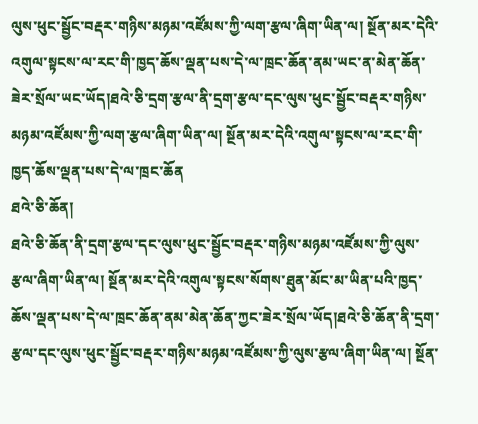ལུས་ཕུང་སྦྱོང་བརྡར་གཉིས་མཉམ་འཛོམས་ཀྱི་ལག་རྩལ་ཞིག་ཡིན་ལ། སྔོན་མར་དེའི་འགུལ་སྟངས་ལ་རང་གི་ཁྱད་ཆོས་ལྡན་པས་དེ་ལ་ཁྲང་ཆོན་ནམ་ཡང་ན་མེན་ཆོན་ཟེར་སྲོལ་ཡང་ཡོད།ཐའེ་ཅི་དྲག་རྩལ་ནི་དྲག་རྩལ་དང་ལུས་ཕུང་སྦྱོང་བརྡར་གཉིས་མཉམ་འཛོམས་ཀྱི་ལག་རྩལ་ཞིག་ཡིན་ལ། སྔོན་མར་དེའི་འགུལ་སྟངས་ལ་རང་གི་ཁྱད་ཆོས་ལྡན་པས་དེ་ལ་ཁྲང་ཆོན
ཐའེ་ཅི་ཆོན།
ཐའེ་ཅི་ཆོན་ནི་དྲག་རྩལ་དང་ལུས་ཕུང་སྦྱོང་བརྡར་གཉིས་མཉམ་འཛོམས་ཀྱི་ལུས་རྩལ་ཞིག་ཡིན་ལ། སྔོན་མར་དེའི་འགུལ་སྟངས་སོགས་ཐུན་མོང་མ་ཡིན་པའི་ཁྱད་ཆོས་ལྡན་པས་དེ་ལ་ཁྲང་ཆོན་ནམ་མེན་ཆོན་ཀྱང་ཟེར་སྲོལ་ཡོད།ཐའེ་ཅི་ཆོན་ནི་དྲག་རྩལ་དང་ལུས་ཕུང་སྦྱོང་བརྡར་གཉིས་མཉམ་འཛོམས་ཀྱི་ལུས་རྩལ་ཞིག་ཡིན་ལ། སྔོན་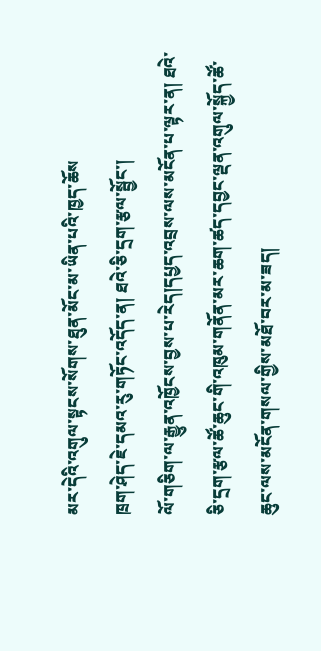མར་དེའི་འགུལ་སྟངས་སོགས་ཐུན་མོང་མ་ཡིན་པའི་ཁྱད་ཆོས
ཁྲག་ཤེད་ཇེ་དམའ་རུ་གཏོང་འདོད་ན། ཐའེ་ཅི་དྲག་རྩལ་སྦྱོང་།
ལོ་གཅིག་ལ་རྒྱུན་འཁྱོངས་བྱས་པ་རེད།དཔྱད་འབྲས་ལས་མངོན་པ་ལྟར་ན། ཐའེ་ཅི་དྲག་རྩལ་ཚོ་ཆུང་གི་འཁུམ་གནོན་མར་ཆག་ཚད་དབྱང་ལྡན་འགུལ་སྐྱོད་ཚོ་ཆུང་ལས་མངོན་གསལ་གྱིས་མཐོ་བར་མ་ཟད།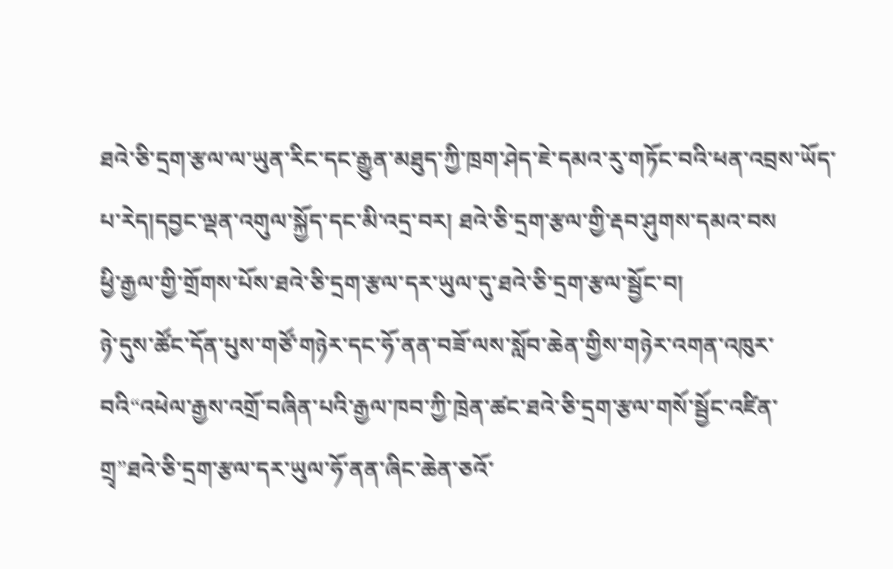ཐའེ་ཅི་དྲག་རྩལ་ལ་ཡུན་རིང་དང་རྒྱུན་མཐུད་ཀྱི་ཁྲག་ཤེད་ཇེ་དམའ་རུ་གཏོང་བའི་ཕན་འབྲས་ཡོད་པ་རེད།དབྱང་ལྡན་འགུལ་སྐྱོད་དང་མི་འདྲ་བར། ཐའེ་ཅི་དྲག་རྩལ་གྱི་རྡབ་ཤུགས་དམའ་བས
ཕྱི་རྒྱལ་གྱི་གྲོགས་པོས་ཐའེ་ཅི་དྲག་རྩལ་དར་ཡུལ་དུ་ཐའེ་ཅི་དྲག་རྩལ་སྦྱོང་བ།
ཉེ་དུས་ཚོང་དོན་པུས་གཙོ་གཉེར་དང་ཧོ་ནན་བཟོ་ལས་སློབ་ཆེན་གྱིས་གཉེར་འགན་འཁུར་བའི“འཕེལ་རྒྱས་འགྲོ་བཞིན་པའི་རྒྱལ་ཁབ་ཀྱི་ཁྲེན་ཚང་ཐའེ་ཅི་དྲག་རྩལ་གསོ་སྦྱོང་འཛིན་གྲྭ”ཐའེ་ཅི་དྲག་རྩལ་དར་ཡུལ་ཧོ་ནན་ཞིང་ཆེན་ཅའོ་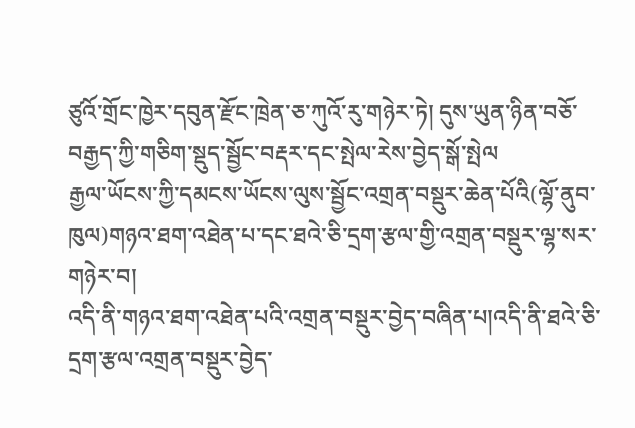ཙུའོ་གྲོང་ཁྱེར་དབུན་རྫོང་ཁྲེན་ཅ་ཀུའོ་རུ་གཉེར་ཏེ། དུས་ཡུན་ཉིན་བཅོ་བརྒྱད་ཀྱི་གཅིག་སྡུད་སྦྱོང་བརྡར་དང་སྤེལ་རེས་བྱེད་སྒོ་སྤེལ
རྒྱལ་ཡོངས་ཀྱི་དམངས་ཡོངས་ལུས་སྦྱོང་འགྲན་བསྡུར་ཆེན་པོའི(ལྷོ་ནུབ་ཁུལ)གཉའ་ཐག་འཐེན་པ་དང་ཐའེ་ཅི་དྲག་རྩལ་གྱི་འགྲན་བསྡུར་ལྷ་སར་གཉེར་བ།
འདི་ནི་གཉའ་ཐག་འཐེན་པའི་འགྲན་བསྡུར་བྱེད་བཞིན་པ།འདི་ནི་ཐའེ་ཅི་དྲག་རྩལ་འགྲན་བསྡུར་བྱེད་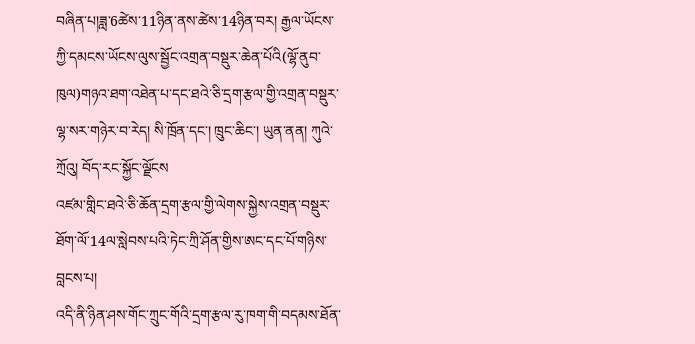བཞིན་པ།ཟླ་6ཚེས་11ཉིན་ནས་ཚེས་14ཉིན་བར། རྒྱལ་ཡོངས་ཀྱི་དམངས་ཡོངས་ལུས་སྦྱོང་འགྲན་བསྡུར་ཆེན་པོའི(ལྷོ་ནུབ་ཁུལ)གཉའ་ཐག་འཐེན་པ་དང་ཐའེ་ཅི་དྲག་རྩལ་གྱི་འགྲན་བསྡུར་ལྷ་སར་གཉེར་བ་རེད། སི་ཁྲོན་དང་། ཁྲུང་ཆིང་། ཡུན་ནན། ཀུའེ་ཀྲོའུ། བོད་རང་སྐྱོང་ལྗོངས
འཛམ་གླིང་ཐའེ་ཅི་ཆོན་དྲག་རྩལ་གྱི་ལེགས་སྐྱེས་འགྲན་བསྡུར་ཐོག་ལོ་14ལ་སླེབས་པའི་ཏེང་ཀྲི་ཤོན་གྱིས་ཨང་དང་པོ་གཉིས་བླངས་པ།
འདི་ནི་ཉིན་ཤས་གོང་ཀྲུང་གོའི་དྲག་རྩལ་རུ་ཁག་གི་བདམས་ཐོན་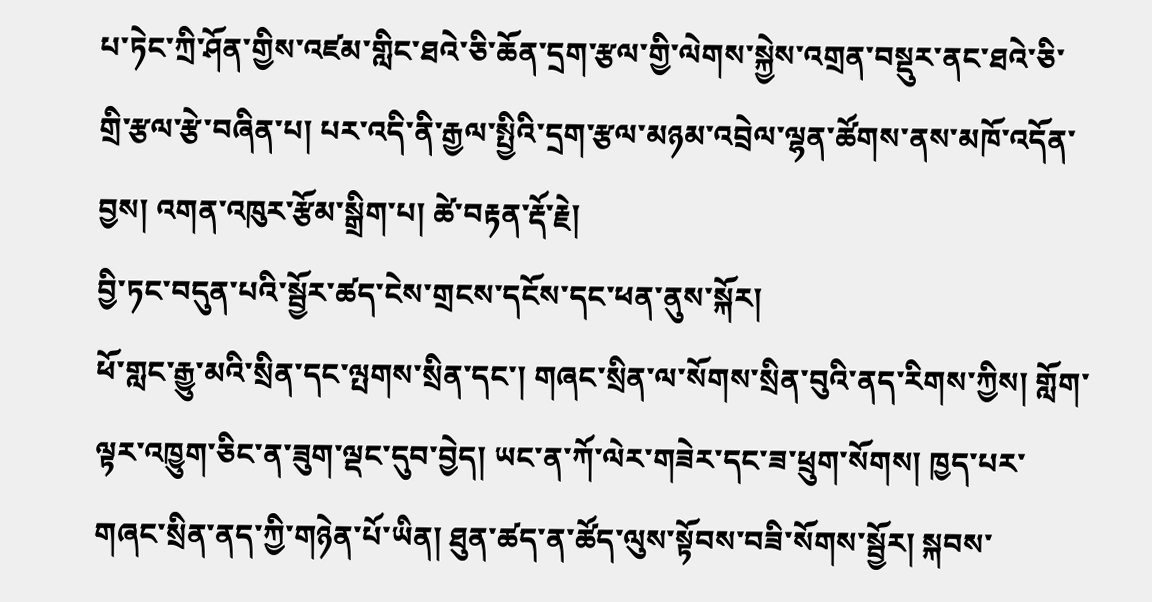པ་ཏེང་ཀྲི་ཤོན་གྱིས་འཛམ་གླིང་ཐའེ་ཅི་ཆོན་དྲག་རྩལ་གྱི་ལེགས་སྐྱེས་འགྲན་བསྡུར་ནང་ཐའེ་ཅི་གྲི་རྩལ་རྩེ་བཞིན་པ། པར་འདི་ནི་རྒྱལ་སྤྱིའི་དྲག་རྩལ་མཉམ་འབྲེལ་ལྷན་ཚོགས་ནས་མཁོ་འདོན་བྱས། འགན་འཁུར་རྩོམ་སྒྲིག་པ། ཚེ་བརྟན་རྡོ་རྗེ།
བྱི་ཏང་བདུན་པའི་སྦྱོར་ཚད་ངེས་གྲངས་དངོས་དང་ཕན་ནུས་སྐོར།
ཕོ་གླང་རྒྱུ་མའི་སྲིན་དང་ལྤགས་སྲིན་དང་། གཞང་སྲིན་ལ་སོགས་སྲིན་བུའི་ནད་རིགས་ཀྱིས། གློག་ལྟར་འཁྱུག་ཅིང་ན་ཟུག་ལྡང་དུབ་བྱེད། ཡང་ན་ཀོ་ལེར་གཟེར་དང་ཟ་ཕྲུག་སོགས། ཁྱད་པར་གཞང་སྲིན་ནད་ཀྱི་གཉེན་པོ་ཡིན། ཐུན་ཚད་ན་ཚོད་ལུས་སྟོབས་བཟི་སོགས་སྦྱོར། སྐབས་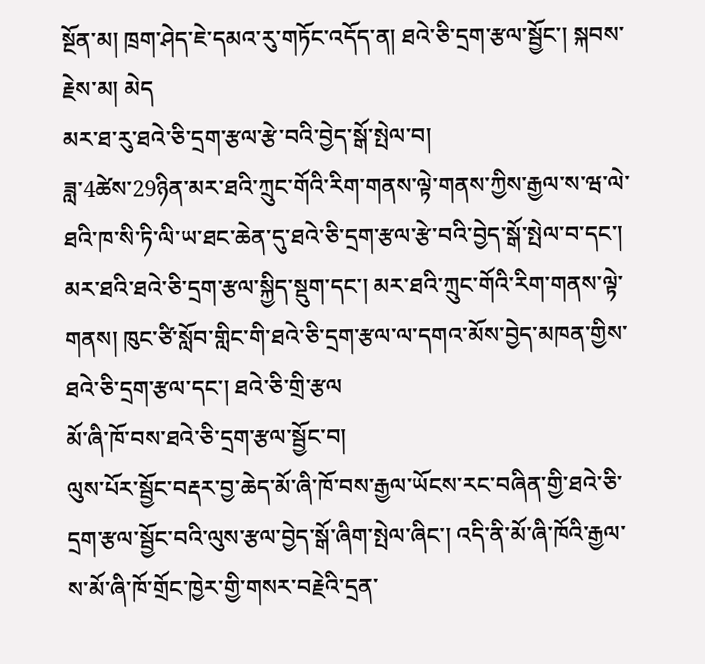སྔོན་མ། ཁྲག་ཤེད་ཇེ་དམའ་རུ་གཏོང་འདོད་ན། ཐའེ་ཅི་དྲག་རྩལ་སྦྱོང་། སྐབས་རྗེས་མ། མེད
མར་ཐ་རུ་ཐའེ་ཅི་དྲག་རྩལ་རྩེ་བའི་བྱེད་སྒོ་སྤེལ་བ།
ཟླ་4ཚེས་29ཉིན་མར་ཐའི་ཀྲུང་གོའི་རིག་གནས་ལྟེ་གནས་ཀྱིས་རྒྱལ་ས་ཝ་ལེ་ཐའི་ཁ་སི་ཏི་ལི་ཡ་ཐང་ཆེན་དུ་ཐའེ་ཅི་དྲག་རྩལ་རྩེ་བའི་བྱེད་སྒོ་སྤེལ་བ་དང་། མར་ཐའི་ཐའེ་ཅི་དྲག་རྩལ་སྐྱིད་སྡུག་དང་། མར་ཐའི་ཀྲུང་གོའི་རིག་གནས་ལྟེ་གནས། ཁུང་ཙི་སློབ་གླིང་གི་ཐའེ་ཅི་དྲག་རྩལ་ལ་དགའ་མོས་བྱེད་མཁན་གྱིས་ཐའེ་ཅི་དྲག་རྩལ་དང་། ཐའེ་ཅི་གྲི་རྩལ
མོ་ཞི་ཁོ་བས་ཐའེ་ཅི་དྲག་རྩལ་སྦྱོང་བ།
ལུས་པོར་སྦྱོང་བརྡར་བྱ་ཆེད་མོ་ཞི་ཁོ་བས་རྒྱལ་ཡོངས་རང་བཞིན་གྱི་ཐའེ་ཅི་དྲག་རྩལ་སྦྱོང་བའི་ལུས་རྩལ་བྱེད་སྒོ་ཞིག་སྤེལ་ཞིང་། འདི་ནི་མོ་ཞི་ཁོའི་རྒྱལ་ས་མོ་ཞི་ཁོ་གྲོང་ཁྱེར་གྱི་གསར་བརྗེའི་དྲན་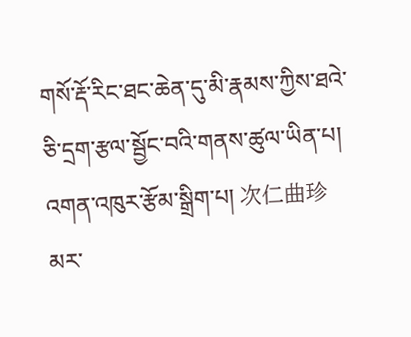གསོ་རྡོ་རིང་ཐང་ཆེན་དུ་མི་རྣམས་ཀྱིས་ཐའེ་ཅི་དྲག་རྩལ་སྦྱོང་བའི་གནས་ཚུལ་ཡིན་པ། འགན་འཁུར་རྩོམ་སྒྲིག་པ། 次仁曲珍
མར་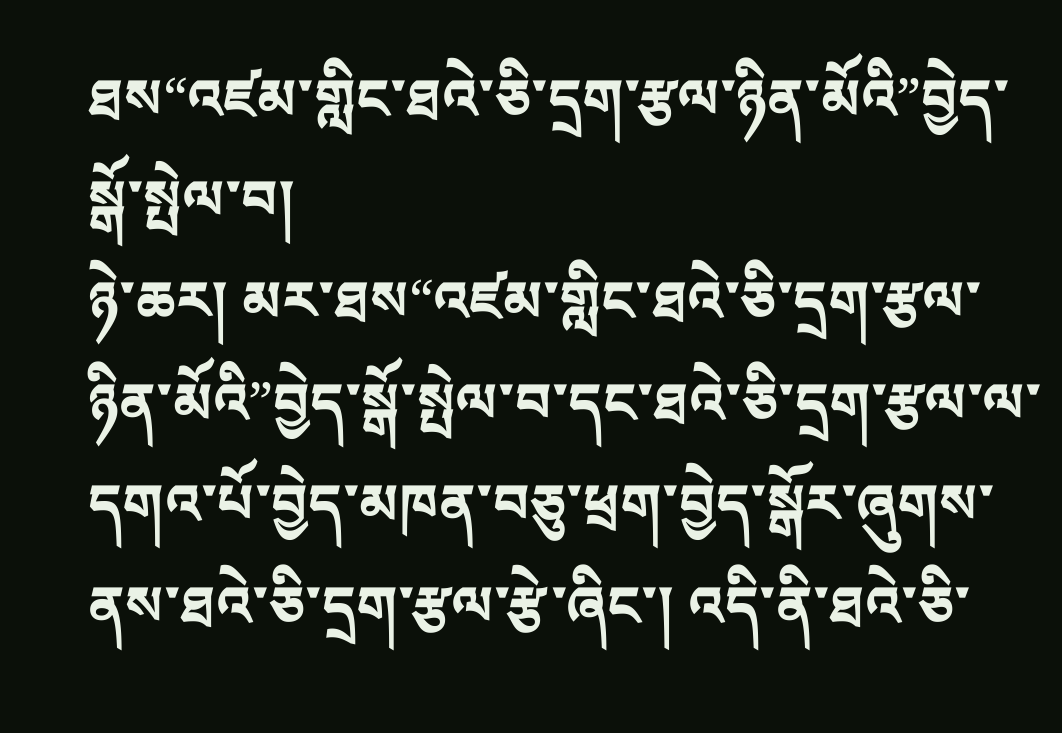ཐས“འཛམ་གླིང་ཐའེ་ཅི་དྲག་རྩལ་ཉིན་མོའི”བྱེད་སྒོ་སྤེལ་བ།
ཉེ་ཆར། མར་ཐས“འཛམ་གླིང་ཐའེ་ཅི་དྲག་རྩལ་ཉིན་མོའི”བྱེད་སྒོ་སྤེལ་བ་དང་ཐའེ་ཅི་དྲག་རྩལ་ལ་དགའ་པོ་བྱེད་མཁན་བཅུ་ཕྲག་བྱེད་སྒོར་ཞུགས་ནས་ཐའེ་ཅི་དྲག་རྩལ་རྩེ་ཞིང་། འདི་ནི་ཐའེ་ཅི་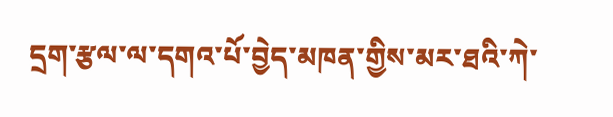དྲག་རྩལ་ལ་དགའ་པོ་བྱེད་མཁན་གྱིས་མར་ཐའི་ཀེ་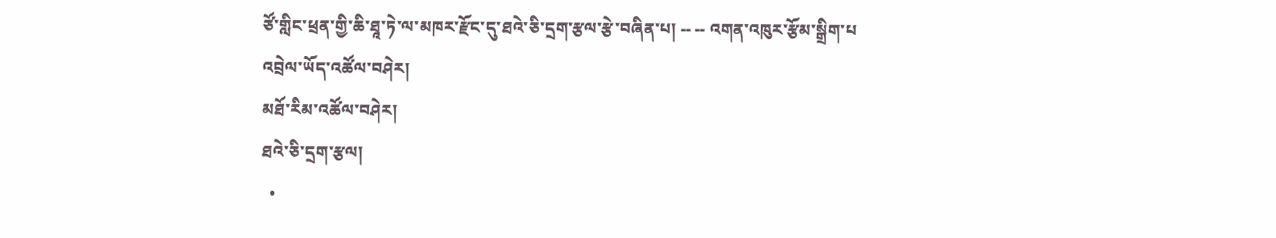ཙོ་གླིང་ཕྲན་གྱི་ཆི་ཐཱ་ཏེ་ལ་མཁར་རྫོང་དུ་ཐའེ་ཅི་དྲག་རྩལ་རྩེ་བཞིན་པ། -- -- འགན་འཁུར་རྩོམ་སྒྲིག་པ
འབྲེལ་ཡོད་འཚོལ་བཤེར།
མཐོ་རིམ་འཚོལ་བཤེར།
ཐའེ་ཅི་དྲག་རྩལ།
  •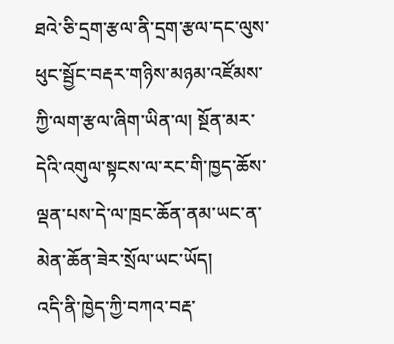ཐའེ་ཅི་དྲག་རྩལ་ནི་དྲག་རྩལ་དང་ལུས་ཕུང་སྦྱོང་བརྡར་གཉིས་མཉམ་འཛོམས་ཀྱི་ལག་རྩལ་ཞིག་ཡིན་ལ། སྔོན་མར་དེའི་འགུལ་སྟངས་ལ་རང་གི་ཁྱད་ཆོས་ལྡན་པས་དེ་ལ་ཁྲང་ཆོན་ནམ་ཡང་ན་མེན་ཆོན་ཟེར་སྲོལ་ཡང་ཡོད།
འདི་ནི་ཁྱེད་ཀྱི་བཀའ་བརྡ་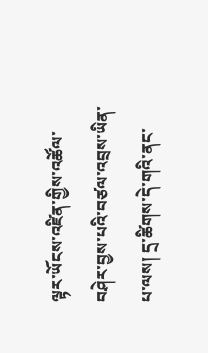ལྟར་ཡོངས་འཛིན་གྱིས་འཚོལ་བཤེར་བྱས་པའི་བཙལ་འབྲས་ཡིན་པ་ལས། དྲ་ཚིགས་དེ་གའི་ནང་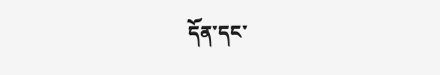དོན་དང་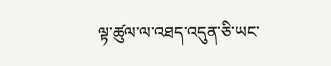ལྟ་ཚུལ་ལ་འཐད་འདུན་ཅི་ཡང་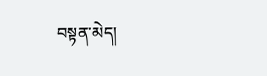བསྟན་མེད།